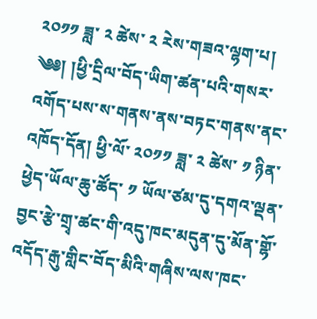༢༠༡༡ ཟླ་ ༢ ཚེས་ ༢ རེས་གཟའ་ལྷག་པ།
༄༅། །ཕྱི་དྲིལ་བོད་ཡིག་ཚན་པའི་གསར་འགོད་པས་ས་གནས་ནས་བཏང་གནས་ནང་འཁོད་དོན། ཕྱི་ལོ་ ༢༠༡༡ ཟླ་ ༢ ཚེས་ ༡ ཉིན་ཕྱེད་ཡོལ་ཆུ་ཚོད་ ༡ ཡོལ་ཙམ་དུ་དགའ་ལྡན་བྱང་རྩེ་གྲྭ་ཚང་གི་འདུ་ཁང་མདུན་དུ་མོན་གྷོ་འདོད་རྒུ་གླིང་བོད་མིའི་གཞིས་ལས་ཁང་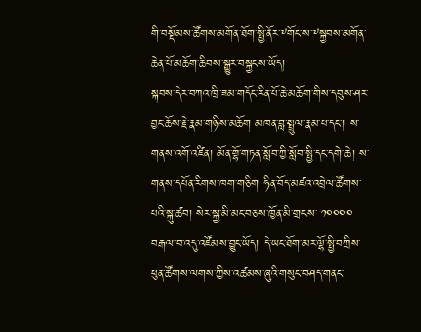གི་བསྡོམས་ཚོགས་མགོན་ཐོག་སྤྱི་ནོར་༸གོང་ས་༸སྐྱབས་མགོན་ཆེན་པོ་མཆོག་ཆིབས་སྒྱུར་བསྐྱངས་ཡོད།
སྐབས་དེར་བཀའ་ཁྲི་ཟམ་གདོང་རིན་པོ་ཆེ་མཆོག་གིས་དབུས་ཤར་བྱང་ཆོས་རྗེ་རྣམ་གཉིས་མཆོག མཁན་བླ་སྤྲུལ་རྣམ་པ་དང་། ས་གནས་འགོ་འཛིན། མོན་གྷོ་གཏན་སློབ་ཀྱི་སློབ་སྤྱི་དང་དགེ་ཆེ། ས་གནས་དཔོན་རིགས་ཁག་གཅིག ཧིན་བོད་མཛའ་འབྲེལ་ཚོགས་པའི་སྐུ་ཚབ། སེར་སྐྱ་མི་མང་བཅས་ཁྱོན་མི་གྲངས་ ༡༠༠༠༠ བརྒལ་བ་འདུ་འཛོམས་བྱུང་ཡོད། དེ་ཡང་ཐོག་མར་ལྷོ་སྤྱི་བཀྲིས་ཕུན་ཚོགས་ལགས་ཀྱིས་འཚམས་ཞུའི་གསུང་བཤད་གནང་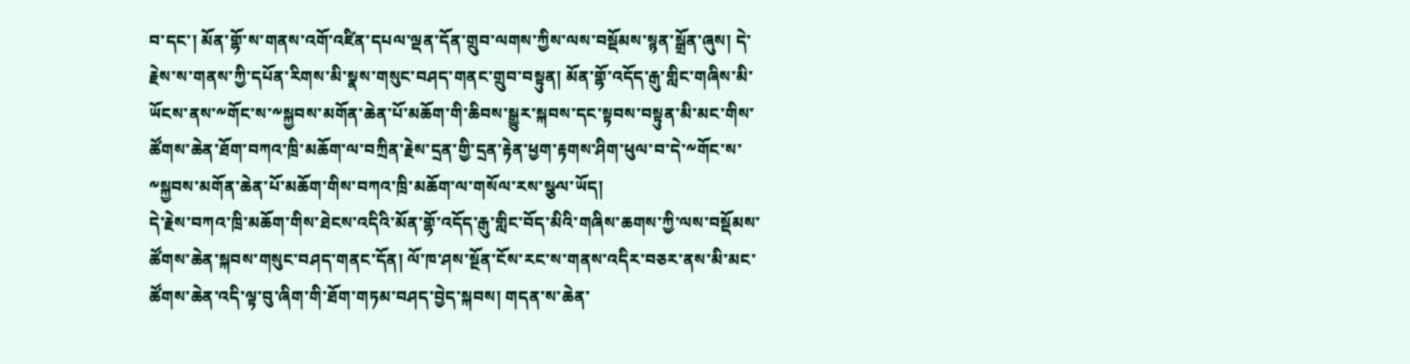བ་དང་། མོན་གྷོ་ས་གནས་འགོ་འཛིན་དཔལ་ལྡན་དོན་གྲུབ་ལགས་ཀྱིས་ལས་བསྡོམས་སྙན་སྒྲོན་ཞུས། དེ་རྗེས་ས་གནས་ཀྱི་དཔོན་རིགས་མི་སྣས་གསུང་བཤད་གནང་གྲུབ་བསྟུན། མོན་གྷོ་འདོད་རྒུ་གླིང་གཞིས་མི་ཡོངས་ནས་༸གོང་ས་༸སྐྱབས་མགོན་ཆེན་པོ་མཆོག་གི་ཆིབས་སྒྱུར་སྐབས་དང་སྟབས་བསྟུན་མི་མང་གིས་ཚོགས་ཆེན་ཐོག་བཀའ་ཁྲི་མཆོག་ལ་བཀྲིན་རྗེས་དྲན་གྱི་དྲན་རྟེན་ཕྱག་རྟགས་ཤིག་ཕུལ་བ་དེ་༸གོང་ས་༸སྐྱབས་མགོན་ཆེན་པོ་མཆོག་གིས་བཀའ་ཁྲི་མཆོག་ལ་གསོལ་རས་སྩལ་ཡོད།
དེ་རྗེས་བཀའ་ཁྲི་མཆོག་གིས་ཐེངས་འདིའི་མོན་གྷོ་འདོད་རྒུ་གླིང་བོད་མིའི་གཞིས་ཆགས་ཀྱི་ལས་བསྡོམས་ཚོགས་ཆེན་སྐབས་གསུང་བཤད་གནང་དོན། ལོ་ཁ་ཤས་སྔོན་ངོས་རང་ས་གནས་འདིར་བཅར་ནས་མི་མང་ཚོགས་ཆེན་འདི་ལྟ་བུ་ཞིག་གི་ཐོག་གཏམ་བཤད་བྱེད་སྐབས། གདན་ས་ཆེན་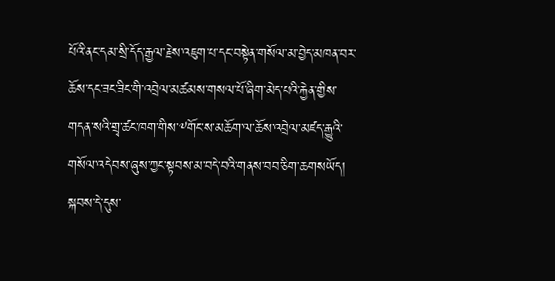པོའི་ནང་དམ་སྲི་དོད་རྒྱལ་རྗེས་འཇུག་པ་དང་བསྟེན་གསོལ་མ་བྱེད་མཁན་བར་ཆོས་དང་ཟང་ཟིང་གི་འབྲེལ་མཚམས་གསལ་པོ་ཞིག་མེད་པའི་རྐྱེན་གྱིས་གདན་སའི་གྲྭ་ཚང་ཁག་གིས་༸གོང་ས་མཆོག་ལ་ཆོས་འབྲེལ་མཛད་རྒྱུའི་གསོལ་འདེབས་ཞུས་ཀྱང་སྟབས་མ་བདེ་བའི་གནས་བབ་ཅིག་ཆགསཡོད། སྐབས་དེ་དུས་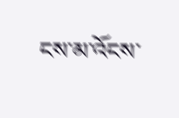ངས་མ་འོངས་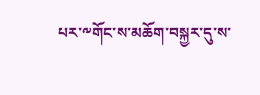པར་༸གོང་ས་མཆོག་བསྐྱར་དུ་ས་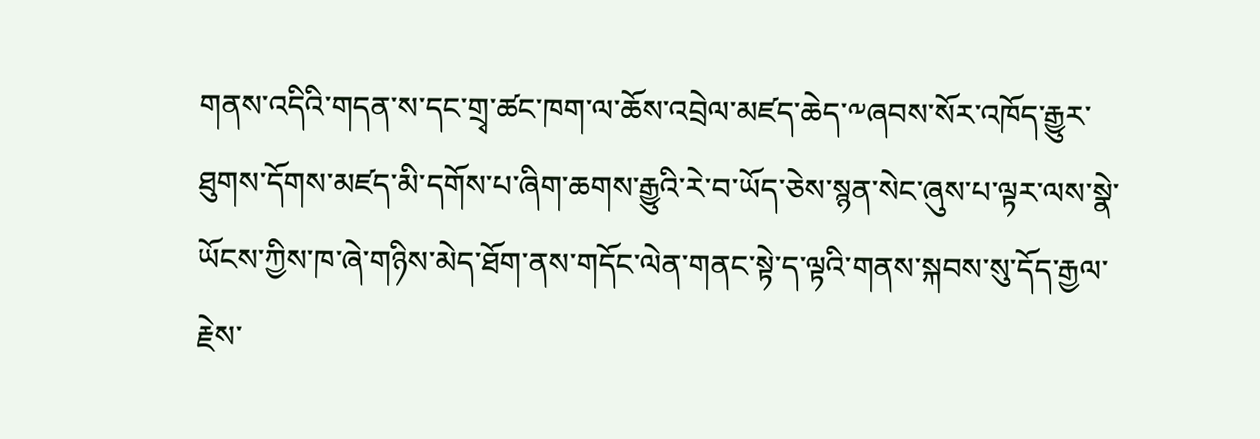གནས་འདིའི་གདན་ས་དང་གྲྭ་ཚང་ཁག་ལ་ཆོས་འབྲེལ་མཛད་ཆེད་༸ཞབས་སོར་འཁོད་རྒྱུར་ཐུགས་དོགས་མཛད་མི་དགོས་པ་ཞིག་ཆགས་རྒྱུའི་རེ་བ་ཡོད་ཅེས་སྙན་སེང་ཞུས་པ་ལྟར་ལས་སྣེ་ཡོངས་ཀྱིས་ཁ་ཞེ་གཉིས་མེད་ཐོག་ནས་གདོང་ལེན་གནང་སྟེ་ད་ལྟའི་གནས་སྐབས་སུ་དོད་རྒྱལ་རྗེས་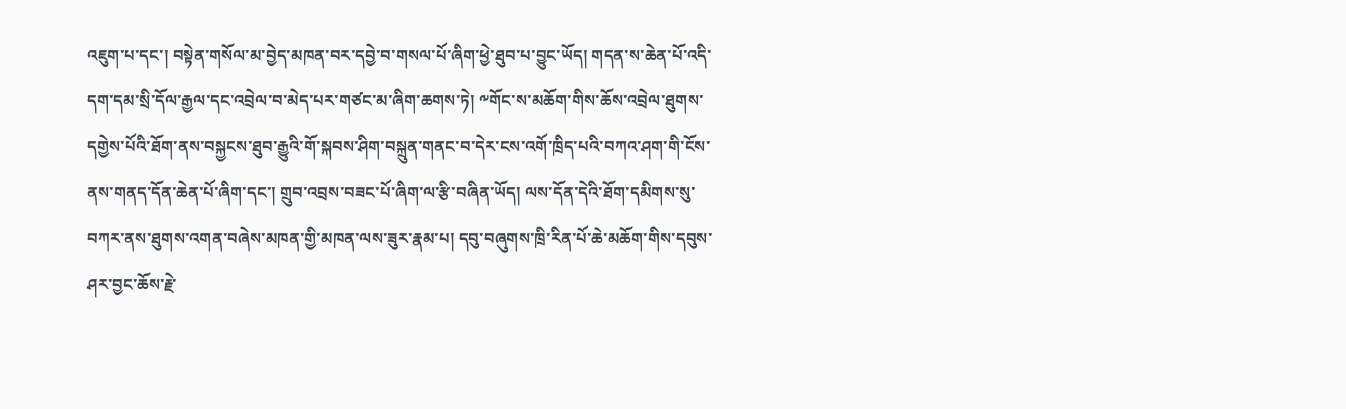འཇུག་པ་དང་། བསྟེན་གསོལ་མ་བྱེད་མཁན་བར་དབྱེ་བ་གསལ་པོ་ཞིག་ཕྱེ་ཐུབ་པ་བྱུང་ཡོད། གདན་ས་ཆེན་པོ་འདི་དག་དམ་སྲི་དོལ་རྒྱལ་དང་འབྲེལ་བ་མེད་པར་གཙང་མ་ཞིག་ཆགས་ཏེ། ༸གོང་ས་མཆོག་གིས་ཆོས་འབྲེལ་ཐུགས་དགྱེས་པོའི་ཐོག་ནས་བསྐྱངས་ཐུབ་རྒྱུའི་གོ་སྐབས་ཤིག་བསྐྲུན་གནང་བ་དེར་ངས་འགོ་ཁྲིད་པའི་བཀའ་ཤག་གི་ངོས་ནས་གནད་དོན་ཆེན་པོ་ཞིག་དང་། གྲུབ་འབྲས་བཟང་པོ་ཞིག་ལ་རྩི་བཞིན་ཡོད། ལས་དོན་དེའི་ཐོག་དམིགས་སུ་བཀར་ནས་ཐུགས་འགན་བཞེས་མཁན་གྱི་མཁན་ལས་ཟུར་རྣམ་པ། དབུ་བཞུགས་ཁྲི་རིན་པོ་ཆེ་མཆོག་གིས་དབུས་ཤར་བྱང་ཆོས་རྗེ་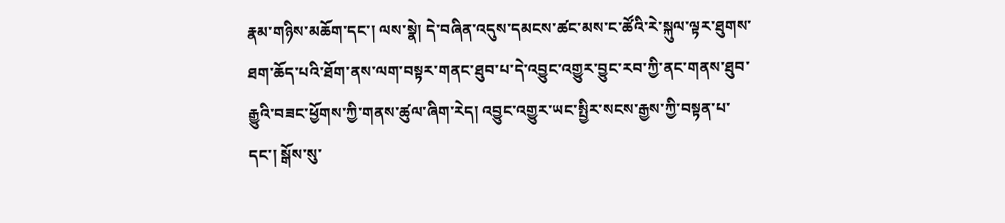རྣམ་གཉིས་མཆོག་དང་། ལས་སྣེ། དེ་བཞིན་འདུས་དམངས་ཚང་མས་ང་ཚོའི་རེ་སྐུལ་ལྟར་ཐུགས་ཐག་ཆོད་པའི་ཐོག་ནས་ལག་བསྟར་གནང་ཐུབ་པ་དེ་འབྱུང་འགྱུར་བྱུང་རབ་ཀྱི་ནང་གནས་ཐུབ་རྒྱུའི་བཟང་ཕྱོགས་ཀྱི་གནས་ཚུལ་ཞིག་རེད། འབྱུང་འགྱུར་ཡང་སྤྱིར་སངས་རྒྱས་ཀྱི་བསྟན་པ་དང་། སྒོས་སུ་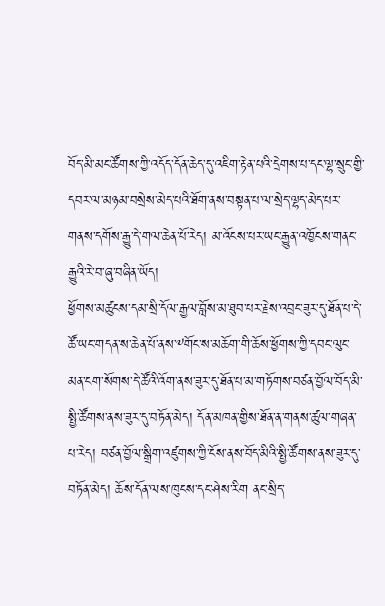བོད་མི་མང་ཚོགས་ཀྱི་འདོད་དོན་ཆེད་དུ་འཇིག་རྟེན་པའི་དྲེགས་པ་དང་ལྷ་སྲུང་གྱི་དབར་ལ་མཉམ་བསྲེས་མེད་པའི་ཐོག་ནས་བསྟན་པ་ལ་སྲེད་ལྷད་མེད་པར་གནས་དགོས་རྒྱུ་དེ་གལ་ཆེན་པོ་རེད། མ་འོངས་པར་ཡང་རྒྱུན་འཁྱོངས་གནང་རྒྱུའི་རེ་བ་ཞུ་བཞིན་ཡོད།
ཕྱོགས་མཚུངས་དམ་སྲི་དོལ་རྒྱལ་བློས་མ་ཐུབ་པར་རྗེས་འབྲང་ཟུར་དུ་ཐོན་པ་དེ་ཚོ་ཡང་གདན་ས་ཆེན་པོ་ནས་༸གོང་ས་མཆོག་གི་ཆོས་ཕྱོགས་ཀྱི་དབང་ལུང་མན་ངག་སོགས་དེ་ཚོའི་འོག་ནས་ཟུར་དུ་ཐོན་པ་མ་གཏོགས་བཙན་བྱོལ་བོད་མི་སྤྱི་ཚོགས་ནས་ཟུར་དུ་བཏོན་མེད། དོན་མཁན་གྱིས་ཐོན་ན་གནས་ཚུལ་གཞན་པ་རེད། བཙན་བྱོལ་སྒྲིག་འཛུགས་ཀྱི་ངོས་ནས་བོད་མིའི་སྤྱི་ཚོགས་ནས་ཟུར་དུ་བཏོན་མེད། ཆོས་དོན་ལས་ཁུངས་དང་ཤེས་རིག ནང་སྲིད་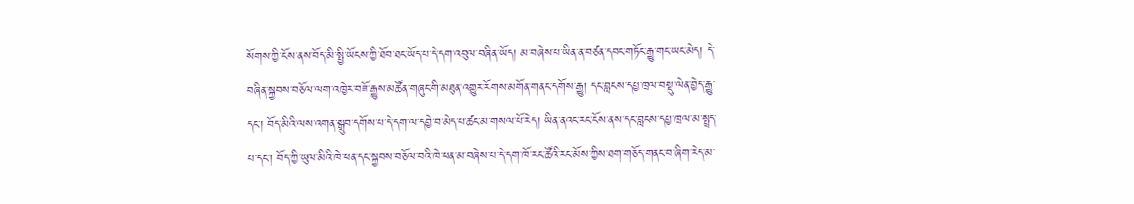སོགས་ཀྱི་ངོས་ནས་བོད་མི་སྤྱི་ཡོངས་ཀྱི་ཐོབ་ཐང་ཡོད་པ་དེ་དག་འབུལ་བཞིན་ཡོད། མ་བཞེས་པ་ཡིན་ན་བཙན་དབང་གཏོང་རྒྱུ་གང་ཡང་མེད། དེ་བཞིན་སྐྱབས་བཅོལ་ལག་འཁྱེར་བཟོ་རྒྱུས་མཚོན་གཞུང་གི་མཐུན་འགྱུར་རོགས་མགོན་གནང་དགོས་རྒྱུ། དང་བླངས་དཔྱ་ཁྲལ་བསྡུ་ལེན་བྱེད་རྒྱུ་དང་། བོད་མིའི་ལས་འགན་སྒྲུབ་དགོས་པ་དེ་དག་ལ་དབྱེ་བ་མེད་པ་ཚང་མ་གསལ་པོ་རེད། ཡིན་ནའང་རང་ངོས་ནས་དང་བླངས་དཔྱ་ཁྲལ་མ་སྤྲད་པ་དང་། བོད་ཀྱི་ཡུལ་མིའི་ཁེ་ཕན་དང་སྐྱབས་བཅོལ་བའི་ཁེ་ཕན་མ་བཞེས་པ་དེ་དག་ཁོ་རང་ཚོའི་རང་མོས་ཀྱིས་ཐག་གཅོད་གནང་བ་ཞིག་རེད་མ་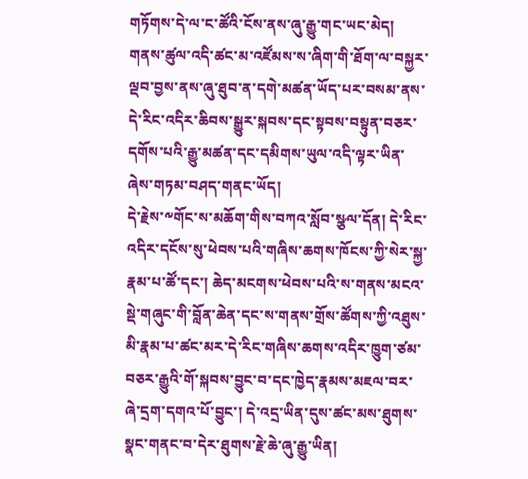གཏོགས་དེ་ལ་ང་ཚོའི་ངོས་ནས་ཞུ་རྒྱུ་གང་ཡང་མེད། གནས་ཚུལ་འདི་ཚང་མ་འཛོམས་ས་ཞིག་གི་ཐོག་ལ་བསྐྱར་ལྡབ་བྱས་ནས་ཞུ་ཐུབ་ན་དགེ་མཚན་ཡོད་པར་བསམ་ནས་དེ་རིང་འདིར་ཆིབས་སྒྱུར་སྐབས་དང་སྟབས་བསྟུན་བཅར་དགོས་པའི་རྒྱུ་མཚན་དང་དམིགས་ཡུལ་འདི་ལྟར་ཡིན་ཞེས་གཏམ་བཤད་གནང་ཡོད།
དེ་རྗེས་༸གོང་ས་མཆོག་གིས་བཀའ་སློབ་སྩལ་དོན། དེ་རིང་འདིར་དངོས་སུ་ཕེབས་པའི་གཞིས་ཆགས་ཁོངས་ཀྱི་སེར་སྐྱ་རྣམ་པ་ཚོ་དང་། ཆེད་མངགས་ཕེབས་པའི་ས་གནས་མངའ་སྡེ་གཞུང་གི་བློན་ཆེན་དང་ས་གནས་གྲོས་ཚོགས་ཀྱི་འཐུས་མི་རྣམ་པ་ཚང་མར་དེ་རིང་གཞིས་ཆགས་འདིར་ཁྱུག་ཙམ་བཅར་རྒྱུའི་གོ་སྐབས་བྱུང་བ་དང་ཁྱེད་རྣམས་མཇལ་བར་ཞེ་དྲག་དགའ་པོ་བྱུང་། དེ་འདྲ་ཡིན་དུས་ཚང་མས་ཐུགས་སྣང་གནང་བ་དེར་ཐུགས་རྗེ་ཆེ་ཞུ་རྒྱུ་ཡིན།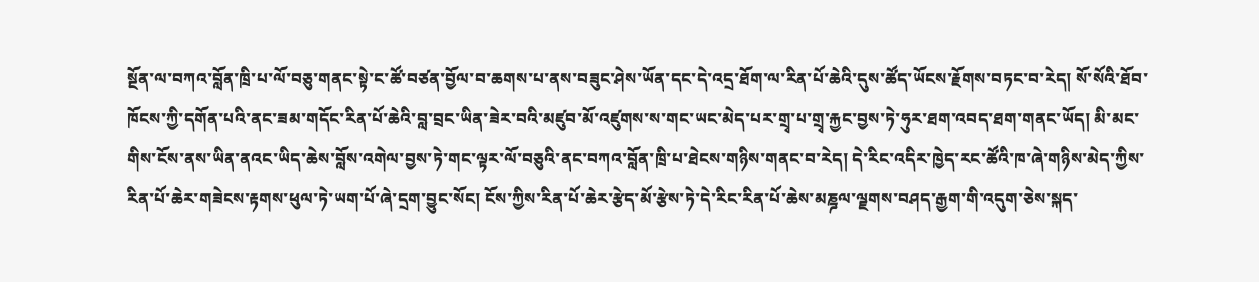སྔོན་ལ་བཀའ་བློན་ཁྲི་པ་ལོ་བཅུ་གནང་སྟེ་ང་ཚོ་བཙན་བྱོལ་བ་ཆགས་པ་ནས་བཟུང་ཤེས་ཡོན་དང་དེ་འདྲ་ཐོག་ལ་རིན་པོ་ཆེའི་དུས་ཚོད་ཡོངས་རྗོགས་བཏང་བ་རེད། སོ་སོའི་ཐོབ་ཁོངས་ཀྱི་དགོན་པའི་ནང་ཟམ་གདོང་རིན་པོ་ཆེའི་བླ་བྲང་ཡིན་ཟེར་བའི་མཛུབ་མོ་འཛུགས་ས་གང་ཡང་མེད་པར་གྲྭ་པ་གྲྭ་རྐྱང་བྱས་ཏེ་ཧུར་ཐག་འབད་ཐག་གནང་ཡོད། མི་མང་གིས་ངོས་ནས་ཡིན་ནའང་ཡིད་ཆེས་བློས་འགེལ་བྱས་ཏེ་གང་ལྟར་ལོ་བཅུའི་ནང་བཀའ་བློན་ཁྲི་པ་ཐེངས་གཉིས་གནང་བ་རེད། དེ་རིང་འདིར་ཁྱེད་རང་ཚོའི་ཁ་ཞེ་གཉིས་མེད་ཀྱིས་རིན་པོ་ཆེར་གཟེངས་རྟགས་ཕུལ་ཏེ་ཡག་པོ་ཞེ་དྲག་བྱུང་སོང། ངོས་ཀྱིས་རིན་པོ་ཆེར་རྩེད་མོ་རྩེས་ཏེ་དེ་རིང་རིན་པོ་ཆེས་མཎྜལ་ལྗགས་བཤད་རྒྱག་གི་འདུག་ཅེས་སྐད་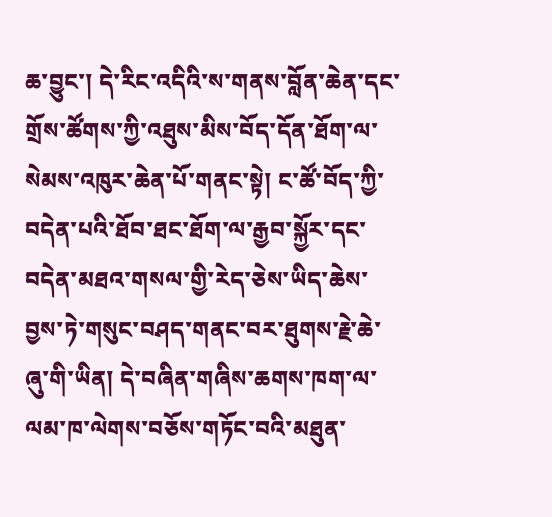ཆ་བྱུང་། དེ་རིང་འདིའི་ས་གནས་བློན་ཆེན་དང་གྲོས་ཚོགས་ཀྱི་འཐུས་མིས་བོད་དོན་ཐོག་ལ་སེམས་འཁུར་ཆེན་པོ་གནང་སྟེ། ང་ཚོ་བོད་ཀྱི་བདེན་པའི་ཐོབ་ཐང་ཐོག་ལ་རྒྱབ་སྐྱོར་དང་བདེན་མཐའ་གསལ་གྱི་རེད་ཅེས་ཡིད་ཆེས་བྱས་ཏེ་གསུང་བཤད་གནང་བར་ཐུགས་རྗེ་ཆེ་ཞུ་གི་ཡིན། དེ་བཞིན་གཞིས་ཆགས་ཁག་ལ་ལམ་ཁ་ལེགས་བཅོས་གཏོང་བའི་མཐུན་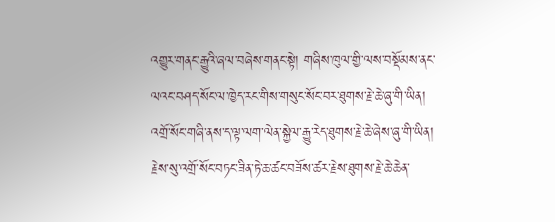འགྱུར་གནང་རྒྱུའི་ཞལ་བཞེས་གནང་སྟེ། གཞིས་ཁུལ་གྱི་ལས་བསྡོམས་ནང་ལའང་བཤད་སོང་ལ་ཁྱེད་རང་གིས་གསུང་སོང་བར་ཐུགས་རྗེ་ཆེ་ཞུ་གི་ཡིན། འགྲོ་སོང་གཞི་ནས་ད་ལྟ་ལག་ལེན་སྐྱེལ་རྒྱུ་རེད་ཐུགས་རྗེ་ཆེ་ཞེས་ཞུ་གི་ཡིན།
རྗེས་སུ་འགྲོ་སོང་བཏང་ཟིན་ཏེ་ཆ་ཚང་བཟོས་ཚར་རྗེས་ཐུགས་རྗེ་ཆེ་ཆེན་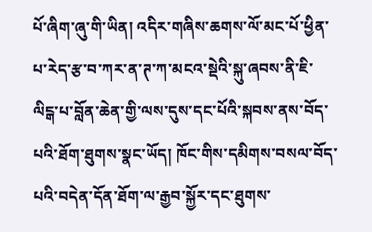པོ་ཞིག་ཞུ་གི་ཡིན། འདིར་གཞིས་ཆགས་ལོ་མང་པོ་ཕྱིན་པ་རེད་རྩ་བ་ཀར་ན་ཊ་ཀ་མངའ་སྡེའི་སྐུ་ཞབས་ནི་ཇི་ལིངྒ་པ་བློན་ཆེན་གྱི་ལས་དུས་དང་པོའི་སྐབས་ནས་བོད་པའི་ཐོག་ཐུགས་སྣང་ཡོད། ཁོང་གིས་དམིགས་བསལ་བོད་པའི་བདེན་དོན་ཐོག་ལ་རྒྱབ་སྐྱོར་དང་ཐུགས་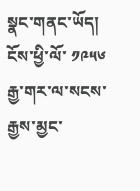སྣང་གནང་ཡོད། ངོས་ཕྱི་ལོ་ ༡༩༥༦ རྒྱ་གར་ལ་སངས་རྒྱས་མྱང་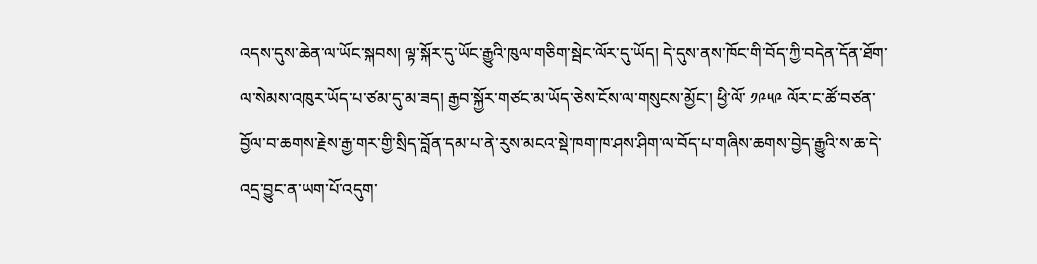འདས་དུས་ཆེན་ལ་ཡོང་སྐབས། ལྟ་སྐོར་དུ་ཡོང་རྒྱུའི་ཁུལ་གཅིག་སྦེང་ལོར་དུ་ཡོད། དེ་དུས་ནས་ཁོང་གི་བོད་ཀྱི་བདེན་དོན་ཐོག་ལ་སེམས་འཁུར་ཡོད་པ་ཙམ་དུ་མ་ཟད། རྒྱབ་སྐྱོར་གཙང་མ་ཡོད་ཅེས་ངོས་ལ་གསུངས་མྱོང་། ཕྱི་ལོ་ ༡༩༥༩ ལོར་ང་ཚོ་བཙན་བྱོལ་བ་ཆགས་རྗེས་རྒྱ་གར་གྱི་སྲིད་བློན་དམ་པ་ནེ་རུས་མངའ་སྡེ་ཁག་ཁ་ཤས་ཤིག་ལ་བོད་པ་གཞིས་ཆགས་བྱེད་རྒྱུའི་ས་ཆ་དེ་འདྲ་བྱུང་ན་ཡག་པོ་འདུག་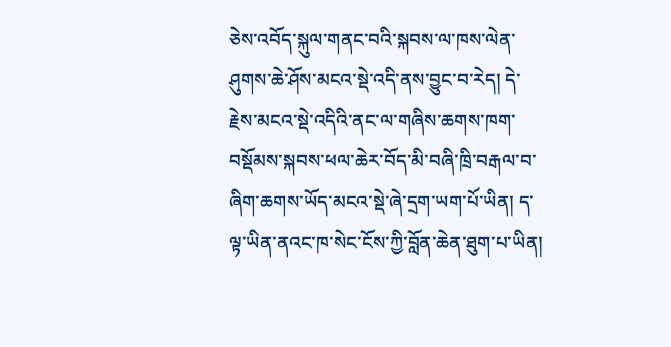ཅེས་འབོད་སྐུལ་གནང་བའི་སྐབས་ལ་ཁས་ལེན་ཤུགས་ཆེ་ཤོས་མངའ་སྡེ་འདི་ནས་བྱུང་བ་རེད། དེ་རྗེས་མངའ་སྡེ་འདིའི་ནང་ལ་གཞིས་ཆགས་ཁག་བསྡོམས་སྐབས་ཕལ་ཆེར་བོད་མི་བཞི་ཁྲི་བརྒལ་བ་ཞིག་ཆགས་ཡོད་མངའ་སྡེ་ཞེ་དྲག་ཡག་པོ་ཡིན། ད་ལྟ་ཡིན་ནའང་ཁ་སེང་ངོས་ཀྱི་བློན་ཆེན་ཐུག་པ་ཡིན།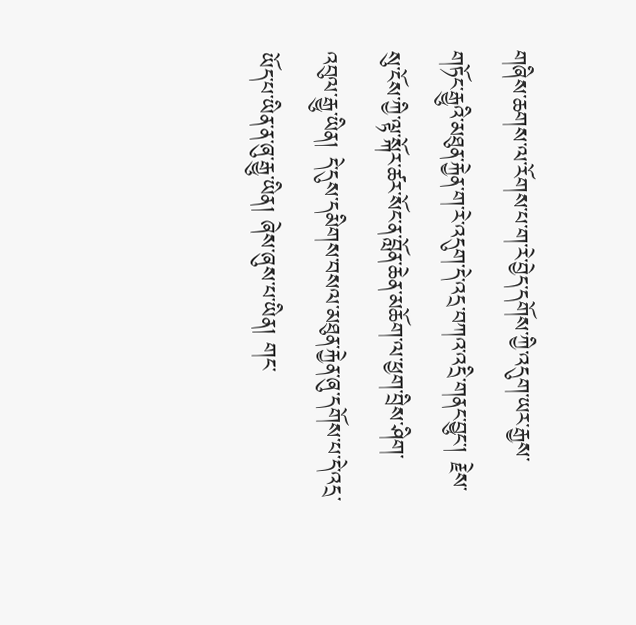གཞིས་ཆགས་ལ་རོགས་པ་ག་རེ་བྱེད་དགོས་ཀྱི་འདུག་ཡར་རྒྱས་གཏོང་རྒྱུའི་མཐུན་རྐྱེན་ག་རེ་འདུག་དེ་འདྲ་བཀའ་འདྲི་གནང་བྱུང་། རྗེས་སུ་ངོས་ཀྱི་ལྟ་སྐོར་ཚར་སོང་ན་བློན་ཆེན་མཆོག་ལ་ཕྱག་བྲིས་ཤིག་འབུལ་རྒྱུ་ཡིན། དེ་དུས་དམིགས་བསལ་མཐུན་རྐྱེན་ཞུ་དགོས་པ་དེ་འདྲ་ཡོད་པ་ཡིན་ན་ཞུ་རྒྱུ་ཡིན། ཞེས་ཞུས་པ་ཡིན། གང་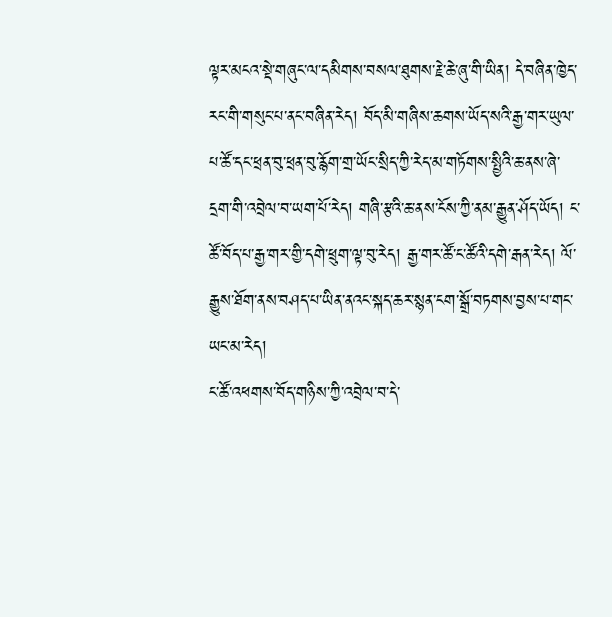ལྟར་མངའ་སྡེ་གཞུང་ལ་དམིགས་བསལ་ཐུགས་རྗེ་ཆེ་ཞུ་གི་ཡིན། དེ་བཞིན་ཁྱེད་རང་གི་གསུང་པ་ནང་བཞིན་རེད། བོད་མི་གཞིས་ཆགས་ཡོད་སའི་རྒྱ་གར་ཡུལ་པ་ཚོ་དང་ཕྲན་བུ་ཕྲན་བུ་རྙོག་གྲ་ཡོང་སྲིད་ཀྱི་རེད་མ་གཏོགས་སྤྱིའི་ཆ་ནས་ཞེ་དྲག་གི་འབྲེལ་བ་ཡག་པོ་རེད། གཞི་རྩའི་ཆ་ནས་ངོས་ཀྱི་ནམ་རྒྱུན་ཤོད་ཡོད། ང་ཚོ་བོད་པ་རྒྱ་གར་གྱི་དགེ་ཕྲུག་ལྟ་བུ་རེད། རྒྱ་གར་ཚོ་ང་ཚོའི་དགེ་རྒན་རེད། ལོ་རྒྱུས་ཐོག་ནས་བཤད་པ་ཡིན་ནའང་སྐད་ཆར་སྙན་ངག་སྒྲོ་བཏགས་བྱས་པ་གང་ཡང་མ་རེད།
ང་ཚོ་འཕགས་བོད་གཉིས་ཀྱི་འབྲེལ་བ་དེ་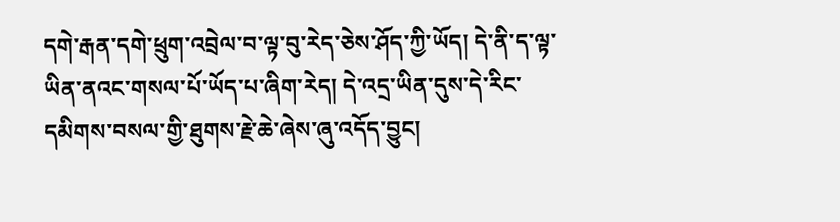དགེ་རྒན་དགེ་ཕྲུག་འབྲེལ་བ་ལྟ་བུ་རེད་ཅེས་ཤོད་ཀྱི་ཡོད། དེ་ནི་ད་ལྟ་ཡིན་ནའང་གསལ་པོ་ཡོད་པ་ཞིག་རེད། དེ་འདྲ་ཡིན་དུས་དེ་རིང་དམིགས་བསལ་གྱི་ཐུགས་རྗེ་ཆེ་ཞེས་ཞུ་འདོད་བྱུང།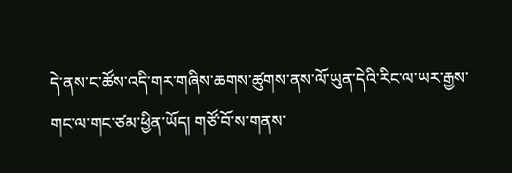དེ་ནས་ང་ཚོས་འདི་གར་གཞིས་ཆགས་ཚུགས་ནས་ལོ་ཡུན་དེའི་རིང་ལ་ཡར་རྒྱས་གང་ལ་གང་ཙམ་ཕྱིན་ཡོད། གཙོ་བོ་ས་གནས་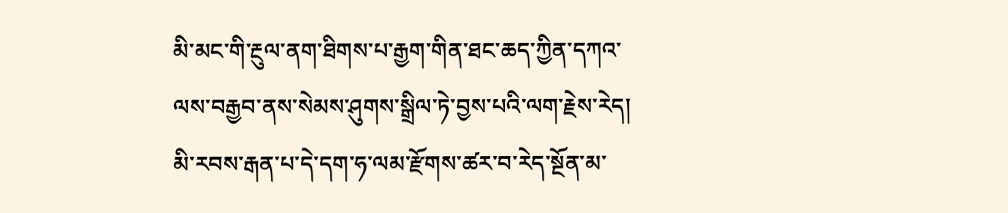མི་མང་གི་རྔུལ་ནག་ཐིགས་པ་རྒྱག་གིན་ཐང་ཆད་ཀྱིན་དཀའ་ལས་བརྒྱབ་ནས་སེམས་ཤུགས་སྒྲིལ་ཏེ་བྱས་པའི་ལག་རྗེས་རེད། མི་རབས་རྒན་པ་དེ་དག་ཧ་ལམ་རྫོགས་ཚར་བ་རེད་སྔོན་མ་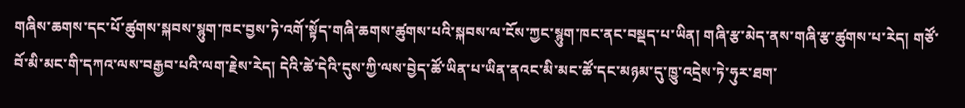གཞིས་ཆགས་དང་པོ་ཚུགས་སྐབས་སྙུག་ཁང་བྱས་ཏེ་འགོ་སྟོད་གཞི་ཆགས་ཚུགས་པའི་སྐབས་ལ་ངོས་ཀྱང་སྙུག་ཁང་ནང་བསྡད་པ་ཡིན། གཞི་རྩ་མེད་ནས་གཞི་རྩ་ཚུགས་པ་རེད། གཙོ་བོ་མི་མང་གི་དཀའ་ལས་བརྒྱབ་པའི་ལག་རྗེས་རེད། དེའི་ཚེ་དེའི་དུས་ཀྱི་ལས་བྱེད་ཚོ་ཡིན་པ་ཡིན་ནའང་མི་མང་ཚོ་དང་མཉམ་དུ་ཁྱུ་འདྲེས་ཏེ་ཧུར་ཐག་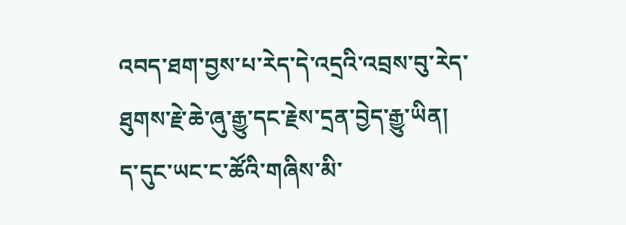འབད་ཐག་བྱས་པ་རེད་དེ་འདྲའི་འབྲས་བུ་རེད་ཐུགས་རྗེ་ཆེ་ཞུ་རྒྱུ་དང་རྗེས་དྲན་བྱེད་རྒྱུ་ཡིན།
ད་དུང་ཡང་ང་ཚོའི་གཞིས་མི་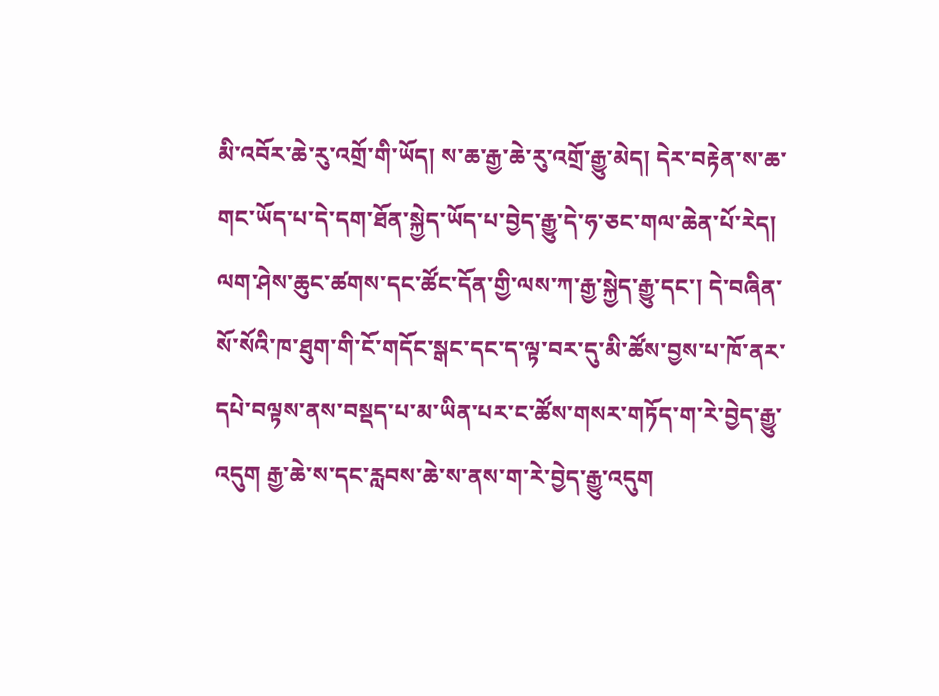མི་འབོར་ཆེ་རུ་འགྲོ་གི་ཡོད། ས་ཆ་རྒྱ་ཆེ་རུ་འགྲོ་རྒྱུ་མེད། དེར་བརྟེན་ས་ཆ་གང་ཡོད་པ་དེ་དག་ཐོན་སྐྱེད་ཡོད་པ་བྱེད་རྒྱུ་དེ་ཧ་ཅང་གལ་ཆེན་པོ་རེད། ལག་ཤེས་ཆུང་ཚགས་དང་ཚོང་དོན་གྱི་ལས་ཀ་རྒྱ་སྐྱེད་རྒྱུ་དང་། དེ་བཞིན་སོ་སོའི་ཁ་ཐུག་གི་ངོ་གདོང་སྒང་དང་ད་ལྟ་བར་དུ་མི་ཚོས་བྱས་པ་ཁོ་ནར་དཔེ་བལྟས་ནས་བསྡད་པ་མ་ཡིན་པར་ང་ཚོས་གསར་གཏོད་ག་རེ་བྱེད་རྒྱུ་འདུག རྒྱ་ཆེ་ས་དང་རླབས་ཆེ་ས་ནས་ག་རེ་བྱེད་རྒྱུ་འདུག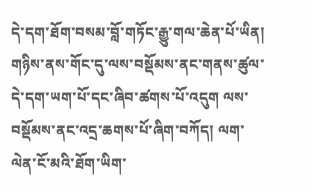དེ་དག་ཐོག་བསམ་བློ་གཏོང་རྒྱུ་གལ་ཆེན་པོ་ཡིན། གཉིས་ནས་གོང་དུ་ལས་བསྡོམས་ནང་གནས་ཚུལ་དེ་དག་ཡག་པོ་དང་ཞིབ་ཚགས་པོ་འདུག ལས་བསྡོམས་ནང་འདྲ་ཆགས་པོ་ཞིག་བཀོད། ལག་ལེན་ངོ་མའི་ཐོག་ཡིག་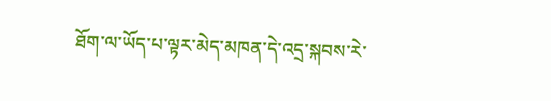ཐོག་ལ་ཡོད་པ་ལྟར་མེད་མཁན་དེ་འདྲ་སྐབས་རེ་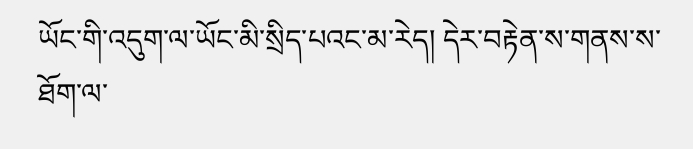ཡོང་གི་འདུག་ལ་ཡོང་མི་སྲིད་པའང་མ་རེད། དེར་བརྟེན་ས་གནས་ས་ཐོག་ལ་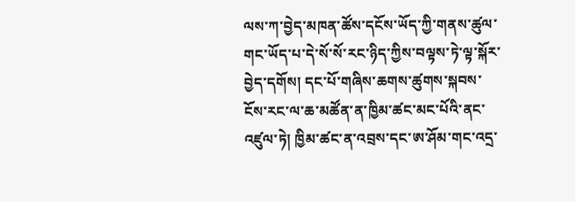ལས་ཀ་བྱེད་མཁན་ཚོས་དངོས་ཡོད་ཀྱི་གནས་ཚུལ་གང་ཡོད་པ་དེ་སོ་སོ་རང་ཉིད་ཀྱིས་བལྟས་ཏེ་ལྟ་སྐོར་བྱེད་དགོས། དང་པོ་གཞིས་ཆགས་ཚུགས་སྐབས་ངོས་རང་ལ་ཆ་མཚོན་ན་ཁྱིམ་ཚང་མང་པོའི་ནང་འཛུལ་ཏེ། ཁྱིམ་ཚང་ན་འབྲས་དང་ཨ་ཤོམ་གང་འདྲ་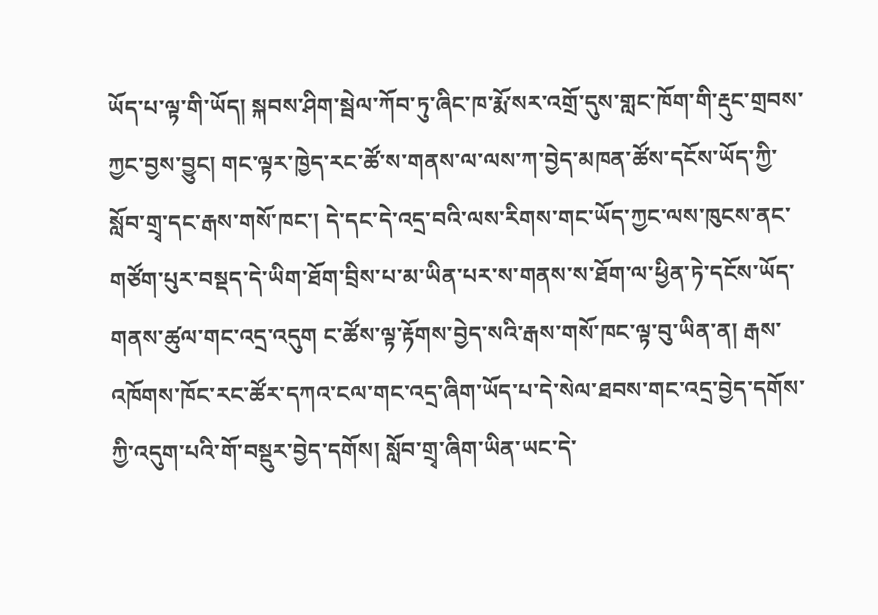ཡོད་པ་ལྟ་གི་ཡོད། སྐབས་ཤིག་སྦེལ་ཀོབ་ཏུ་ཞིང་ཁ་རྨོ་སར་འགྲོ་དུས་གླང་ཁོག་གི་རྡུང་གྲབས་ཀྱང་བྱས་བྱུང། གང་ལྟར་ཁྱེད་རང་ཚོ་ས་གནས་ལ་ལས་ཀ་བྱེད་མཁན་ཚོས་དངོས་ཡོད་ཀྱི་སློབ་གྲྭ་དང་རྒས་གསོ་ཁང་། དེ་དང་དེ་འདྲ་བའི་ལས་རིགས་གང་ཡོད་ཀྱང་ལས་ཁུངས་ནང་གཙོག་པུར་བསྡད་དེ་ཡིག་ཐོག་བྲིས་པ་མ་ཡིན་པར་ས་གནས་ས་ཐོག་ལ་ཕྱིན་ཏེ་དངོས་ཡོད་གནས་ཚུལ་གང་འདྲ་འདུག ང་ཚོས་ལྟ་རྟོགས་བྱེད་སའི་རྒས་གསོ་ཁང་ལྟ་བུ་ཡིན་ན། རྒས་འཁོགས་ཁོང་རང་ཚོར་དཀའ་ངལ་གང་འདྲ་ཞིག་ཡོད་པ་དེ་སེལ་ཐབས་གང་འདྲ་བྱེད་དགོས་ཀྱི་འདུག་པའི་གོ་བསྡུར་བྱེད་དགོས། སློབ་གྲྭ་ཞིག་ཡིན་ཡང་དེ་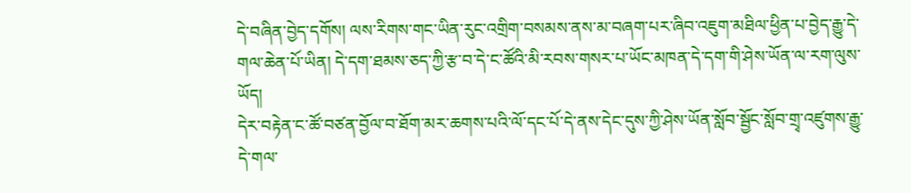དེ་བཞིན་བྱེད་དགོས། ལས་རིགས་གང་ཡིན་རུང་འགྲིག་བསམས་ནས་མ་བཞག་པར་ཞིབ་འཇུག་མཐིལ་ཕྱིན་པ་བྱེད་རྒྱུ་དེ་གལ་ཆེན་པོ་ཡིན། དེ་དག་ཐམས་ཅད་ཀྱི་རྩ་བ་དེ་ང་ཚོའི་མི་རབས་གསར་པ་ཡོང་མཁན་དེ་དག་གི་ཤེས་ཡོན་ལ་རག་ལུས་ཡོད།
དེར་བརྟེན་ང་ཚོ་བཙན་བྱོལ་བ་ཐོག་མར་ཆགས་པའི་ལོ་དང་པོ་དེ་ནས་དེང་དུས་ཀྱི་ཤེས་ཡོན་སློབ་སྦྱོང་སློབ་གྲྭ་འཛུགས་རྒྱུ་དེ་གལ་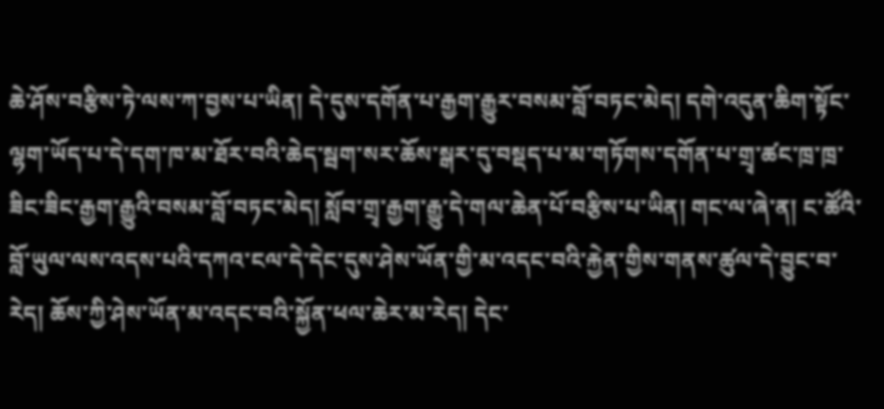ཆེ་ཤོས་བརྩིས་ཏེ་ལས་ཀ་བྱས་པ་ཡིན། དེ་དུས་དགོན་པ་རྒྱག་རྒྱུར་བསམ་བློ་བཏང་མེད། དགེ་འདུན་ཆིག་སྟོང་ལྷག་ཡོད་པ་དེ་དག་ཁ་མ་ཐོར་བའི་ཆེད་སྦག་སར་ཆོས་སྒར་དུ་བསྡད་པ་མ་གཏོགས་དགོན་པ་གྲྭ་ཚང་ཁྲ་ཁྲ་ཟིང་ཟིང་རྒྱག་རྒྱུའི་བསམ་བློ་བཏང་མེད། སློབ་གྲྭ་རྒྱག་རྒྱུ་དེ་གལ་ཆེན་པོ་བརྩིས་པ་ཡིན། གང་ལ་ཞེ་ན། ང་ཚོའི་བློ་ཡུལ་ལས་འདས་པའི་དཀའ་ངལ་དེ་དེང་དུས་ཤེས་ཡོན་གྱི་མ་འདང་བའི་རྐྱེན་གྱིས་གནས་ཚུལ་དེ་བྱུང་བ་རེད། ཆོས་ཀྱི་ཤེས་ཡོན་མ་འདང་བའི་སྐྱོན་ཕལ་ཆེར་མ་རེད། དེང་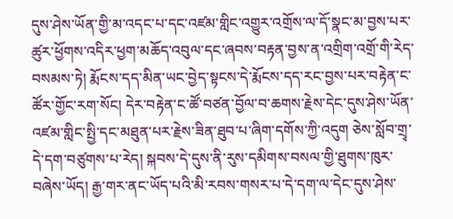དུས་ཤེས་ཡོན་གྱི་མ་འདང་པ་དང་འཛམ་གླིང་འགྱུར་འགྲོས་ལ་དོ་སྣང་མ་བྱས་པར་ཚུར་ཕྱོགས་འདིར་ཕྱག་མཆོད་འབུལ་དང་ཞབས་བརྟན་བྱས་ན་འགྲིག་འགྲོ་གི་རེད་བསམས་ཏེ། རྨོངས་དད་མིན་ཡང་བྱེད་སྟངས་དེ་རྨོངས་དད་རང་བྱས་པར་བརྟེན་ང་ཚོར་གྱོང་རག་སོང། དེར་བརྟེན་ང་ཚོ་བཙན་བྱོལ་བ་ཆགས་རྗེས་དེང་དུས་ཤེས་ཡོན་འཛམ་གླིང་སྤྱི་དང་མཐུན་པར་རྗེས་ཟིན་ཐུབ་པ་ཞིག་དགོས་ཀྱི་འདུག ཅེས་སློབ་གྲྭ་དེ་དག་བཙུགས་པ་རེད། སྐབས་དེ་དུས་ནི་རུས་དམིགས་བསལ་གྱི་ཐུགས་ཁུར་བཞེས་ཡོད། རྒྱ་གར་ནང་ཡོད་པའི་མི་རབས་གསར་པ་དེ་དག་ལ་དེང་དུས་ཤེས་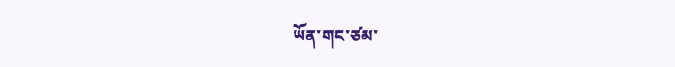ཡོན་གང་ཙམ་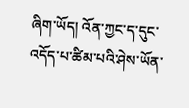ཞིག་ཡོད། འོན་ཀྱང་ད་དུང་འདོད་པ་ཚིམ་པའི་ཤེས་ཡོན་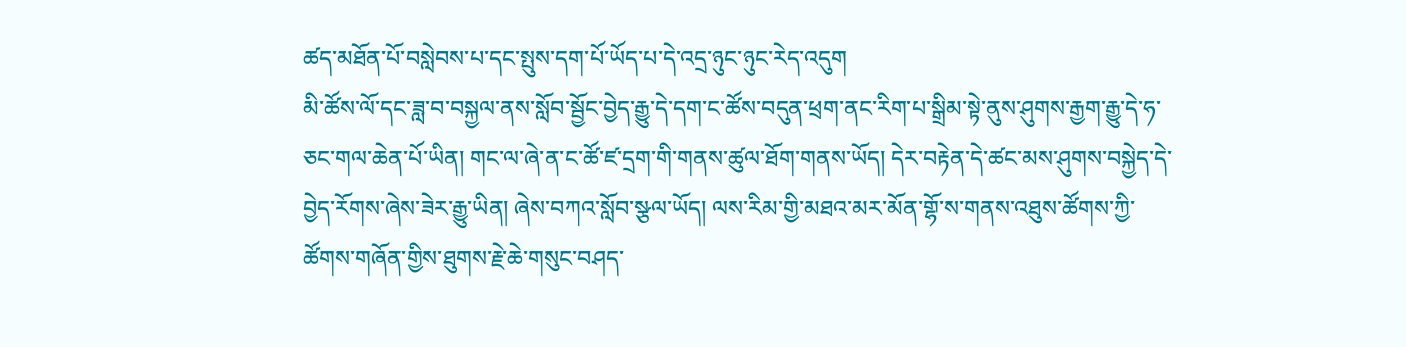ཚད་མཐོན་པོ་བསླེབས་པ་དང་སྤུས་དག་པོ་ཡོད་པ་དེ་འདྲ་ཉུང་ཉུང་རེད་འདུག
མི་ཚོས་ལོ་དང་ཟླ་བ་བསྐྱལ་ནས་སློབ་སྦྱོང་བྱེད་རྒྱུ་དེ་དག་ང་ཚོས་བདུན་ཕྲག་ནང་རིག་པ་སྒྲིམ་སྟེ་ནུས་ཤུགས་རྒྱག་རྒྱུ་དེ་ཧ་ཅང་གལ་ཆེན་པོ་ཡིན། གང་ལ་ཞེ་ན་ང་ཚོ་ཛ་དྲག་གི་གནས་ཚུལ་ཐོག་གནས་ཡོད། དེར་བརྟེན་དེ་ཚང་མས་ཤུགས་བསྐྱེད་དེ་བྱེད་རོགས་ཞེས་ཟེར་རྒྱུ་ཡིན། ཞེས་བཀའ་སློབ་སྩལ་ཡོད། ལས་རིམ་གྱི་མཐའ་མར་མོན་གྷོ་ས་གནས་འཐུས་ཚོགས་ཀྱི་ཚོགས་གཞོན་གྱིས་ཐུགས་རྗེ་ཆེ་གསུང་བཤད་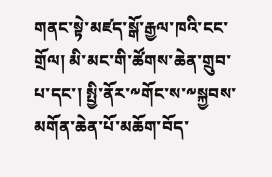གནང་སྟེ་མཛད་སྒོ་རྒྱལ་ཁའི་ངང་གྲོལ། མི་མང་གི་ཚོགས་ཆེན་གྲུབ་པ་དང་། སྤྱི་ནོར་༸གོང་ས་༸སྐྱབས་མགོན་ཆེན་པོ་མཆོག་བོད་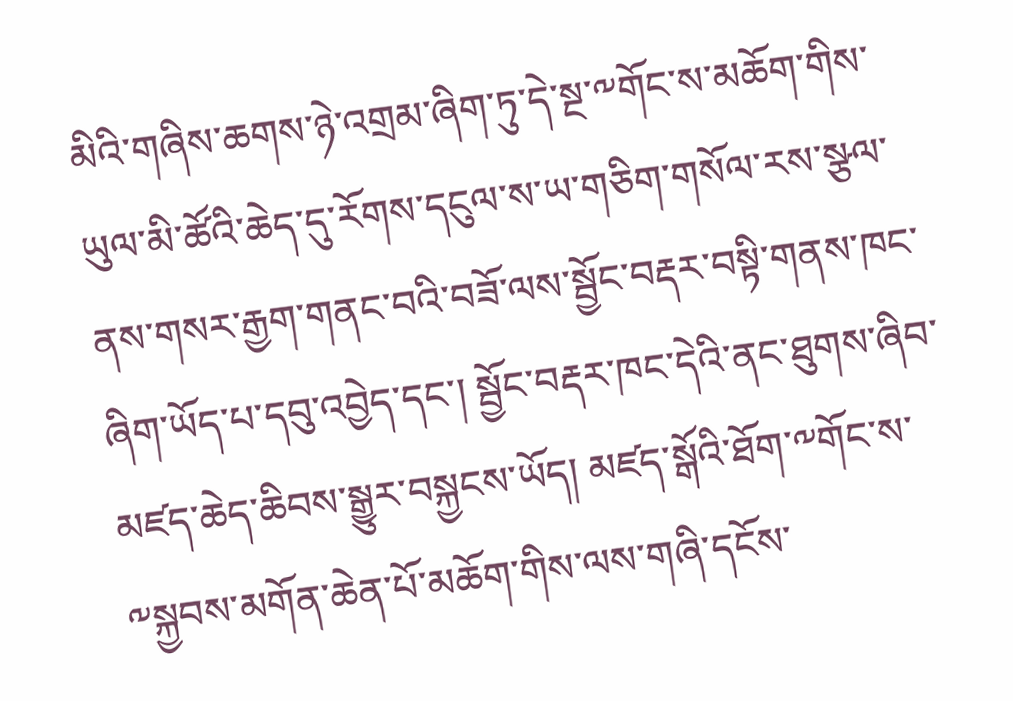མིའི་གཞིས་ཆགས་ཉེ་འགྲམ་ཞིག་ཏུ་དེ་སྔ་༸གོང་ས་མཆོག་གིས་ཡུལ་མི་ཚོའི་ཆེད་དུ་རོགས་དངུལ་ས་ཡ་གཅིག་གསོལ་རས་སྩལ་ནས་གསར་རྒྱག་གནང་བའི་བཟོ་ལས་སྦྱོང་བརྡར་བསྟི་གནས་ཁང་ཞིག་ཡོད་པ་དབུ་འབྱེད་དང་། སྦྱོང་བརྡར་ཁང་དེའི་ནང་ཐུགས་ཞིབ་མཛད་ཆེད་ཆིབས་སྒྱུར་བསྐྱངས་ཡོད། མཛད་སྒོའི་ཐོག་༸གོང་ས་༸སྐྱབས་མགོན་ཆེན་པོ་མཆོག་གིས་ལས་གཞི་དངོས་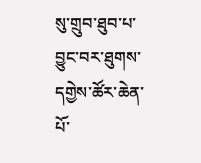སུ་གྲུབ་ཐུབ་པ་བྱུང་བར་ཐུགས་དགྱེས་ཚོར་ཆེན་པོ་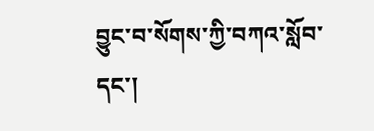བྱུང་བ་སོགས་ཀྱི་བཀའ་སློབ་དང་།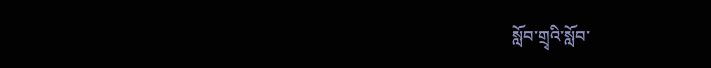སློབ་གྲྭའི་སློབ་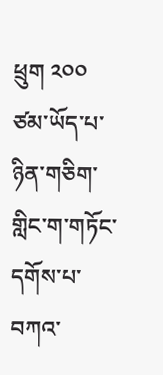ཕྲུག ༢༠༠ ཙམ་ཡོད་པ་ཉིན་གཅིག་གླིང་ག་གཏོང་དགོས་པ་བཀའ་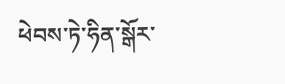ཕེབས་ཏེ་ཧིན་སྒོར་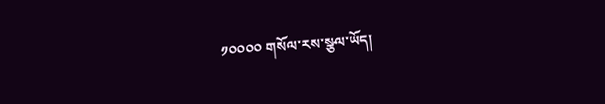༡༠༠༠༠ གསོལ་རས་སྩལ་ཡོད།